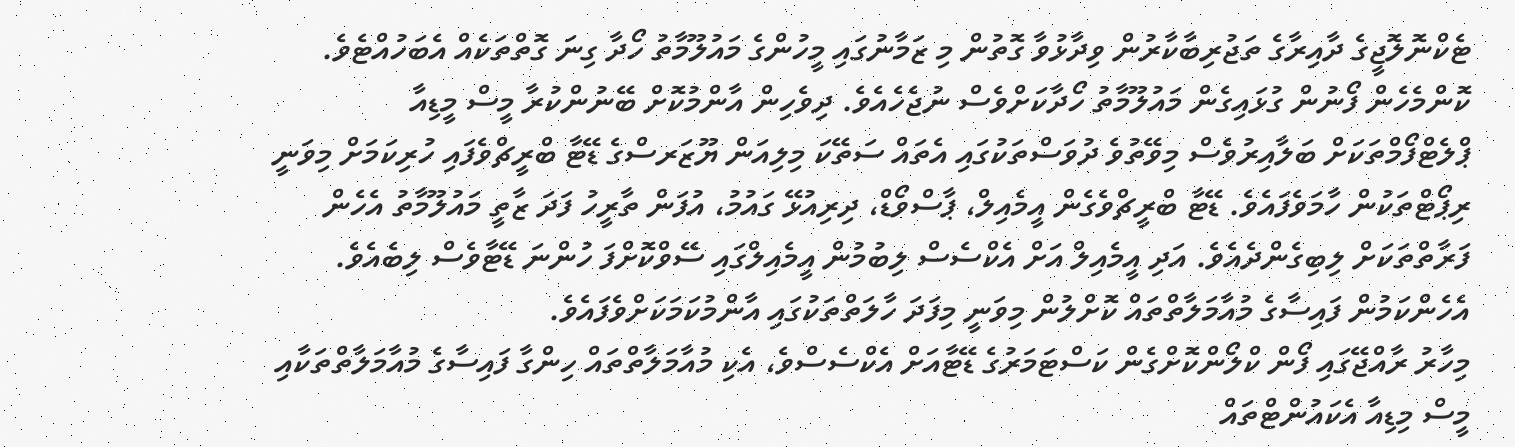ޓެކްނޮލޮޖީގެ ދާއިރާގެ ތަޖުރިބާކާރުން ވިދާޅުވާ ގޮތުން މި ޒަމާނުގައި މީހުންގެ މައުލޫމާތު ހޯދާ ގިނަ ގޮތްތަކެއް އެބަހުއްޓެވެ. ކޮންމެހެން ފޯނުން ގުޅައިގެން މައުލޫމާތު ހޯދާކަށްވެސް ނުޖެހެއެވެ. ދިވެހިން އާންމުކޮށް ބޭނުންކުރާ މީސް މީޑިއާ ޕްލެޓްފޯމްތަކަށް ބަލާއިރުވެސް މިވޭތުވެ ދުވަސްތަކުގައި އެތައް ސަތޭކަ މިލިއަން ޔޫޒަރސްގެ ޑޭޓާ ބްރީޗްވެފައި ހުރިކަމަށް މިވަނީ ރިޕޯޓްތަކުން ހާމަވެފައެވެ. ޑޭޓާ ބްރީޗްވެގެން އީމެއިލް، ޕާސްވޯޑް، ދިރިއުޅޭ ގައުމު، އުފަން ތާރީހު ފަދަ ޒާތީ މައުލޫމާތު އެހެން ފަރާތްތަކަށް ލިބިގެންދެއެވެ. އަދި އީމެއިލް އަށް އެކްސެސް ލިބުމުން އީމެއިލްގައި ސޭވްކޮށްފަ ހުންނަ ޑޭޓާވެސް ލިބެއެވެ. އެހެންކަމުން ފައިސާގެ މުއާމަލާތްތައް ކޮށްލުން މިވަނީ މިފަދަ ހާލަތްތަކުގައި އާންމުކަމަކަށްވެފައެވެ.
މިހާރު ރާއްޖޭގައި ފޯން ކްލޯންކޮށްގެން ކަސްޓަމަރުގެ ޑޭޓާއަށް އެކްސެސްވެ، އެކި މުއާމަލާތްތައް ހިންގާ ފައިސާގެ މުއާމަލާތްތަކާއި މީސް މިޑިއާ އެކައުންޓްތައް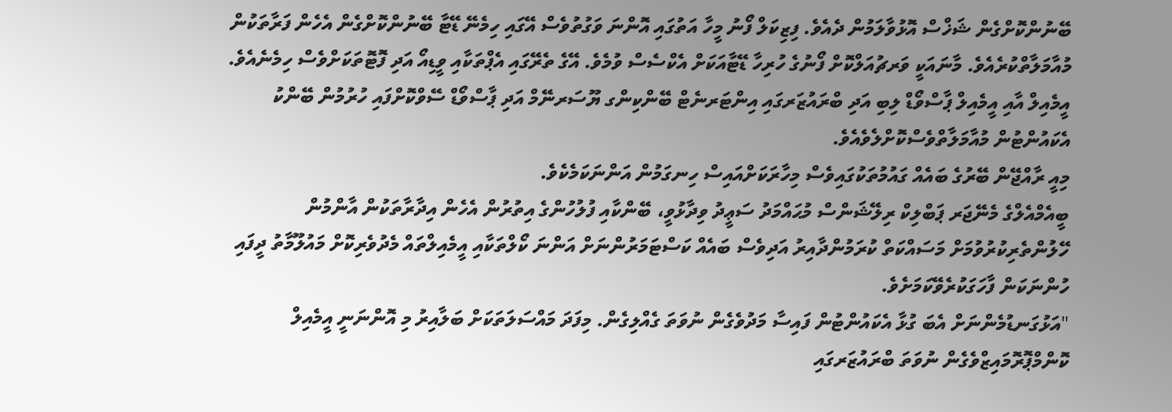ބޭނުންކޮށްގެން ޝަޚްސް އޮޅުވާލަމުން ދެއެވެ. ފިޒިކަލް ފޯނު މީހާ އަތުގައި އޮންނަ ވަގުތުވެސް އޭގައި ހިމެނޭ ޑޭޓާ ބޭނުންކޮށްގެން އެހެން ފަރާތަކުން މުއާމަލާތްކުރެއެވެ. މާނައަކީ ވަރޗުއަލްކޮށް ފޯނުގެ ހުރިހާ ޑޭޓާއަކަށް އެކްސެސް ވުމެވެ. އޭގެ ތެރޭގައި އެޕްތަކާއި ވީޑިއޯ އަދި ފޮޓޮތަކަށްވެސް ހިމެނެއެވެ. އީމެއިލް އާއި އީމެއިލް ޕާސްވޯޑް ލިބި އަދި ބްރައުޒަރގައި އިންޓަރނެޓް ބޭންކިންގ ޔޫސަރނޭމް އަދި ޕާސްވޯޑް ސޭވްކޮށްފައި ހުރުމުން ބޭންކު އެކައުންޓުން މުއާމަލާތްވެސްކޮށްލެވެއެވެ.
މިއީ ރާއްޖޭން ބޭރުގެ ބައެއް ގައުމުތަކުގައިވެސް މިހާރަކަށްއައިސް ހިނގަމުން އަންނަކަމެކެވެ.
ބީއެމްއެލްގެ މެނޭޖަރ ޕަބްލިކް ރިލޭޝަންސް މުޙައްމަދު ސަޢީދު ވިދާޅުވީ، ބޭންކާއި ފުލުހުންގެ އިތުރުން އެހެން އިދާރާތަކުން އާންމުން ހޭލުންތެރިކުރުވުމަށް މަސައްކަތް ކުރަމުންދާއިރު އަދިވެސް ބައެއް ކަސްޓަމަރުންނަށް އަންނަ ކޯލްތަކާއި އީމެއިލްތައް މެދުވެރިކޮށް މައުލޫމާތު ދީފައި ހުންނަކަން ފާހަގަކުރެވޭކަމަށެވެ.
"އަޅުގަނޑުމެންނަށް އެބަ ގުޅާ އެކައުންޓުން ފައިސާ މަދުވެގެން ނުވަތަ ގެއްލިގެން. މިފަދަ މައްސަލަތަކަށް ބަލާއިރު މި އޮންނަނީ އީމެއިލް ކޮންމްޕޮރޮމައިޒްވެގެން ނުވަތަ ބްރައުޒަރގައި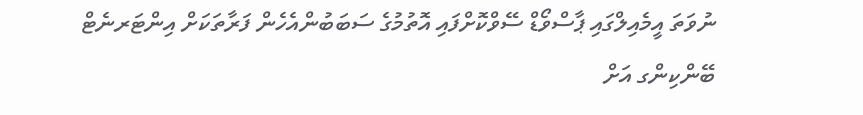ނުވަތަ އީމެއިލްގައި ޕާސްވޯޑް ސޭވްކޮށްފައި އޮތުމުގެ ސަބަބުންއެހެން ފަރާތަކަށް އިންޓަރނެޓް ބޭންކިންގ އަށް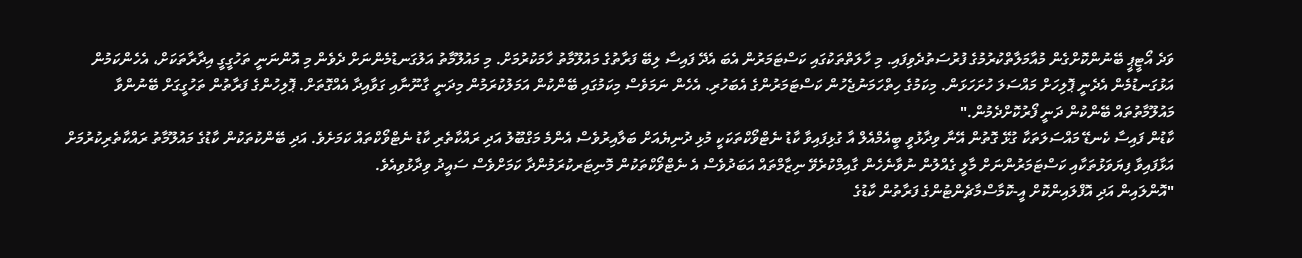ވަދެ އޯޓީޕީ ބޭނުންކޮށްގެން މުއާމަލާތްކުރުމުގެ ފުރުސަތުދެވިފައި. މި ހާލަތްތަކުގައި ކަސްޓަމަރުން އެބަ އެދޭ ފައިސާ ލިބޭ ފަރާތުގެ މައުލޫމާތު ހާމަކުރުމަށް. މި މައުލޫމާތު އަލުގަނޑުމެންނަށް ދެވެން މި އޮންނަނީ ތަހުގީގީ އިދާރާތަކަށް، އެހެންކަމުން އަޅުގަނޑުމެން އެދެނީ ޕޮލިހަށް މައްސަލަ ހުށަހަޅަން. މިކަމުގެ ހިތްހަމަނުޖެހުން ކަސްޓަމަރުންގެ އެބަހުރި. އެހެން ނަމަވެސް މިކަމުގައި ބޭންކުން އަމަލުކުރަމުން މިދަނީ ގާނޫނާއި ގަވާއިދާ އެއްގޮތަށް. ޕޮލިހުންގެ ފަރާތުން ތަހުގީގަށް ބޭނުންވާ މައުލޫމާތުތައް ބޭންކުން ދަނީ ފޯރުކޮށްދެމުން."
ކާޑުން ފައިސާ ކެނޑޭ މައްސަލަތަކާ ގުޅޭ ގޮތުން އޭނާ ވިދާޅުވީ ބީއެމްއެލް އާ ގުޅިފައިވާ ކާޑު ނެޓްވޯކްތަކަކީ މުޅި ދުނިޔެއަށް ބަލާއިރުވެސް އެންމެ މަގްބޫލު އަދި ރައްކާތެރި ކާޑު ނެޓްވޯކްތައް ކަމަށެވެ. އަދި ބޭންކުތަކުން ކާޑުގެ މައުލޫމާތު ރައްކާތެރިކުރުމަށް އަޅާފައިވާ ފިޔަވަޅުތަކާއި ކަސްޓަމަރުންނަށް މާލީ ގެއްލުން ނުވާނެހެން ގާއިމްކުރެވޭ ނިޒާމްތައް އަބަދުވެސް އެ ނެޓްވޯކްތަކުން މޮނިޓަރކުރަމުންދާ ކަމަށްވެސް ސައީދު ވިދާޅުވިއެވެ.
"އޮންލައިން އަދި އޮފްލައިންކޮށް އީ-ކޮމާސްމާޗެންޓުންގެ ފަރާތުން ކާޑުގެ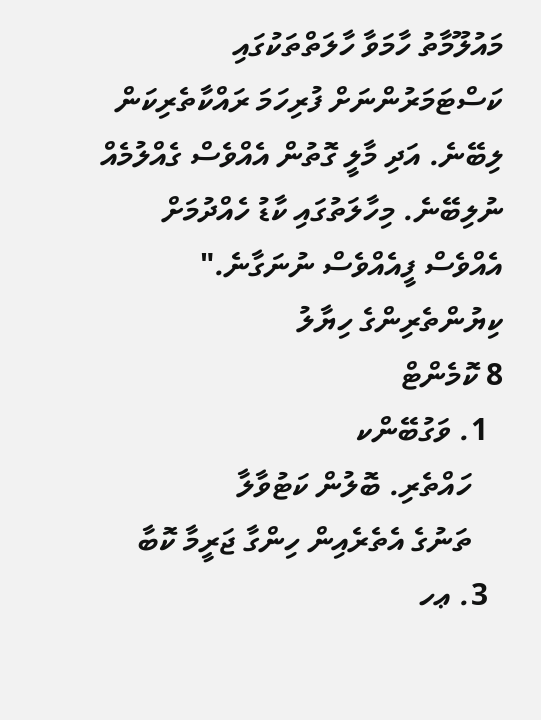މައުލޫމާތު ހާމަވާ ހާލަތްތަކުގައި ކަސްޓަމަރުންނަށް ފުރިހަމަ ރައްކާތެރިކަން ލިބޭނެ. އަދި މާލީ ގޮތުން އެއްވެސް ގެއްލުމެއް ނުލިބޭނެ. މިހާލަތުގައި ކާޑު ހެއްދުމަށް އެއްވެސް ފީއެއްވެސް ނުނަގާނެ."
ކިޔުންތެރިންގެ ހިޔާލު
8 ކޮމެންޓް
  1. ވަގުބޭންކ
    ހައްތެރި. ބޮލުން ކަޓުވާލާ
    ތަނުގެ އެތެރެއިން ހިންގާ ޖަރީމާ ކޮބާ
  3. ޢހ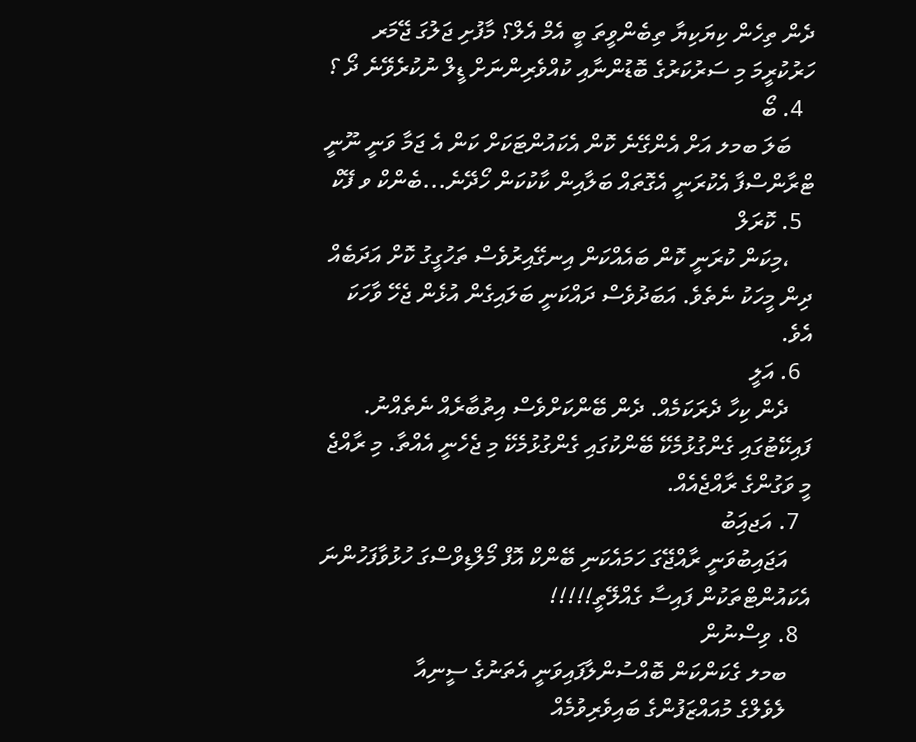ދެން ތިހެން ކިޔަކިޔާ ތިބެންވީތަ ބީ އެމް އެލް؟ މާފުށި ޖަލުގަ ޖޭމަރ ހަރުކުރީމަ މި ސަރުކަރުގެ ބޮޑުންނާއި ކުއްވެރިންނަށް ޑީލް ނުކުރެވޭނެ ދޯ ؟
  4. ބޯ
    ބަލަ ބމލ އަށް އެންގޭނެ ކޮން އެކައުންޓަކަށް ކަން އެ ޖަމާ ވަނީ ނޫނީ ޓްރާންސްފާ އެކުރަނީ އެގޮތައް ބަލާއިން ކާކުކަން ހޯދޭނެ...ބެންކް ވ ފޭކް
  5. ކޮރަލް
    ،މިކަން ކުރަނީ ކޮން ބައެއްކަން އިނގޭއިރުވެސް ތަހުގީގު ކޮށް އަދަބެއް ދިން މީހަކު ނެތެވެ. އަބަދުވެސް ދައްކަނީ ބަލައިގެން އުޅެން ޖެހޭ ވާހަކަ އެވެ.
  6. އަލީ
    ދެން ކިހާ ދެރަކަމެއް. ދެން ބޭންކަށްވެސް އިތުބާރެއް ނެތެއްނު. ފައިކޭޓުގައި ގެންގުޅުމެކޭ ބޭންކުގައި ގެންގުޅުމެކޭ މި ޖެހެނީ އެއްތާ. މި ރާއްޖެ މީ ވަގުންގެ ރާއްޖެއެއް.
  7. އަޖއަިބު
    އަޖައިބުވަނީ ރާއްޖޭގަ ހަމައެކަނި ބޭންކް އޮފް މޯލްޑިވްސްގަ ހުޅުވާފަހުންނަ އެކައުންޓްތަކުން ފައިސާ ގެއްލޭތީ!!!!!
  8. ވިސްނުން
    ބމލ ގެކަންކަން ބޮއްސުންލާފައިވަނީ އެތަނުގެ ސީނިއާ
    ލެވެލްގެ މުއައްޒަފުންގެ ބައިވެރިވުމެއް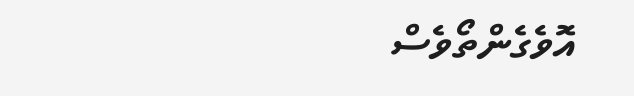އޮވެގެންތޯވެސް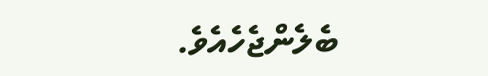ބެލެންޖެހެއެވެ.